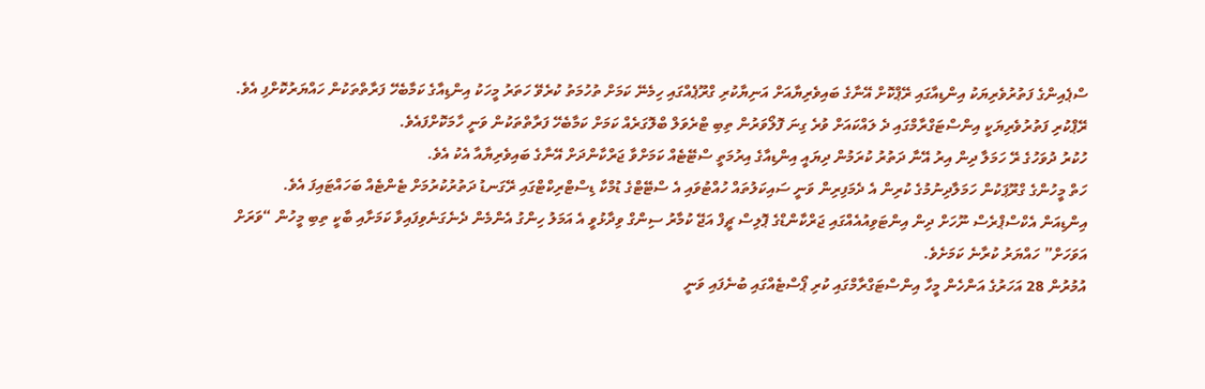ސްޕެއިންގެ ފަތުރުވެރިޔަކު އިންޑިއާގައި ރޭޕްކޮށް އޭނާގެ ބައިވެރިޔާއަށް އަނިޔާކުރި ގްރޫޕެއްގައި ހިމެނޭ ކަމަށް ތުހުމަތު ކުރެވޭ ހަތަރު މީހަކު އިންޑިއާގެ ކަމާބެހޭ ފަރާތްތަކުން ހައްޔަރުކޮށްފި އެވެ.
ރޭޕްކުރި ފަތުރުވެރިޔަކީ އިންސްޓަގްރާމްގައި ދެ ލައްކައަށް ވުރެ ގިނަ ފޮލޯވަރުން ތިބި ޓްރެވަލް ބްލޮގަރެއް ކަމަށް ކަމާބެހޭ ފަރާތްތަކުން ވަނީ ހާމަކޮށްފައެވެ.
ހުކުރު ދުވަހުގެ ރޭ ހަމަލާ ދިން އިރު އޭނާ ދަތުރު ކުރަމުން ދިޔައީ އިންޑިއާގެ އިރުމަތީ ސްޓޭޓެއް ކަމަށްވާ ޖަރްކާންދަށް އޭނާގެ ބައިވެރިޔާއާ އެކު އެވެ.
ހަތް މީހުންގެ ގްރޫޕަކުން ހަމަލާދިނުމުގެ ކުރިން އެ ދެމަފިރިން ވަނީ ސައިކަލުތައް ހުއްޓުވައި އެ ސްޓޭޓްގެ ޑުމްކާ ޑިސްޓްރިކްޓްގައި ރޭގަނޑު ދަތުރުކުރުމަށް ޓެންޓެއް ބަހައްޓައިފަ އެވެ.
އިންޑިއަން އެކްސްޕްރެސް ނޫހަށް ދިން އިންޓަވިއުއެއްގައި ޖަރްކާންޑްގެ ޕޮލިސް ޗީފް އަޖޭ ކުމާރު ސިންގް ވިދާޅުވީ އެ އަމަލު ހިންގު އެންމެން ދެނެގަނެވިފައިވާ ކަމަށާއި ބާކީ ތިބި މީހުން “ވަރަށް އަވަހަށް” ހައްޔަރު ކުރާނެ ކަމަށެވެ.
އުމުރުން 28 އަހަރުގެ އަންހެން މީހާ އިންސްޓަގްރާމްގައި ކުރި ޕޯސްޓެއްގައި ބުނެފައި ވަނީ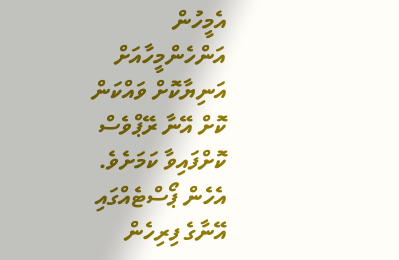އެމީހުން އަންހެންމީހާއަށް އަނިޔާކޮށް ވައްކަން ކޮށް އޭނާ ރޭޕްވެސް ކޮށްފައިވާ ކަމަށެވެ.
އެހެން ޕޯސްޓެއްގައި އޭނާގެ ފިރިހެން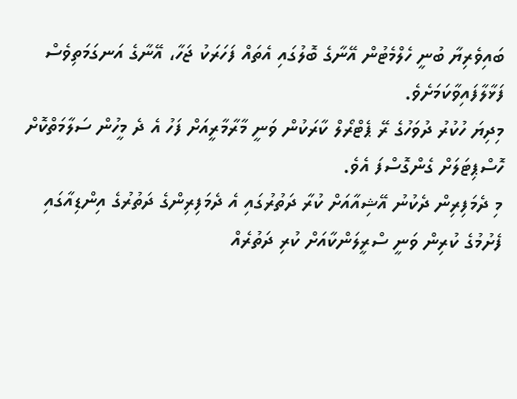ބައިވެރިޔާ ބުނީ ހެލްމެޓުން އޭނާގެ ބޮލުގައި އެތައް ފަހަރަކު ޖަހާ، އޭނާގެ އަނގަމަތިވެސް ފަޅާލާފައިވާކަމަށެވެ.
މިދިޔަ ހުކުރު ދުވަހުގެ ރޭ ޕެޓްރޯލް ކާރަކުން ވަނީ މާރާމާރީއަށް ފަހު އެ ދެ މީހުން ސަލާމަތްކޮށް ހޮސްޕިޓަލަށް ގެންގޮސްފަ އެވެ.
މި ދެމަފިރިން ދެކުނު އޭޝިއާއަށް ކުރާ ދަތުރުގައި އެ ދެމަފިރިންގެ ދަތުރުގެ އިންޑިއާގައި ފެށުމުގެ ކުރިން ވަނީ ސްރީލަންކާއަށް ކުރި ދަތުރެއް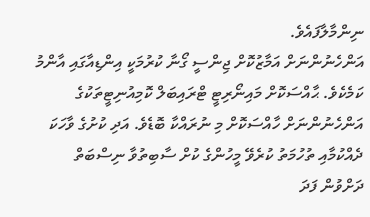ނިންމާލާފައެވެ.
އަންހެނުންނަށް އަމާޒުކޮށް ޖިންސީ ގޯނާ ކުރުމަކީ އިންޑިއާގައި އާންމު ކަމެކެވެ. ޙާއްސަކޮށް މައިނޯރިޓީ ޓްރައިބަލް ކޮމިއުނިޓީތަކުގެ އަންހެނުންނަށް ހާއްސަކޮށް މި ނުރައްކާ ބޮޑެވެ. އަދި ކުށުގެ ވާހަކަ ދެއްކުމާއި ތުހުމަތު ކުރެވޭ މީހުންގެ ކުށް ސާބިތުވާ ނިސްބަތް ދަށްވުން ފަދަ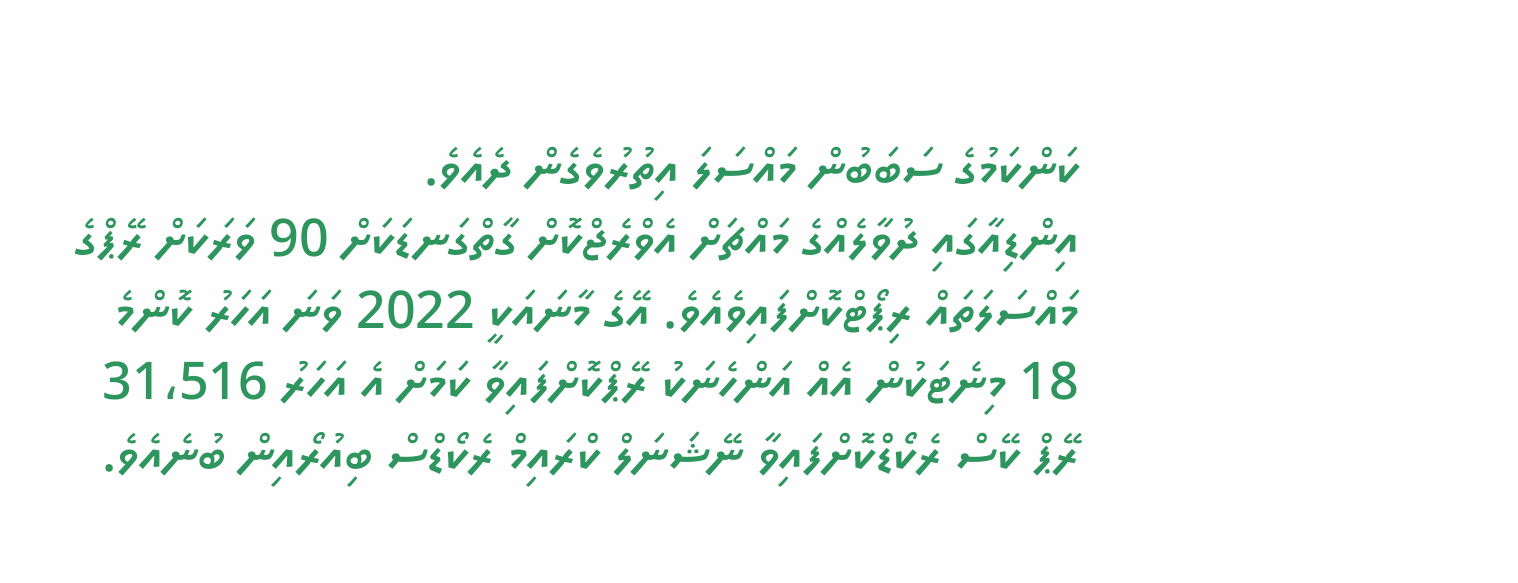ކަންކަމުގެ ސަބަބުން މައްސަލަ އިތުރުވެގެން ދެއެވެ.
އިންޑިއާގައި ދުވާލެއްގެ މައްޗަށް އެވްރެޖްކޮށް ގާތްގަނޑަކަށް 90 ވަރަކަށް ރޭޕްގެ މައްސަލަތައް ރިޕޯޓްކޮށްފައިވެއެވެ. އޭގެ މާނައަކީ 2022 ވަނަ އަހަރު ކޮންމެ 18 މިނެޓަކުން އެއް އަންހެނަކު ރޭޕްކޮށްފައިވާ ކަމަށް އެ އަހަރު 31،516 ރޭޕް ކޭސް ރެކޯޑްކޮށްފައިވާ ނޭޝަނަލް ކްރައިމް ރެކޯޑްސް ބިއުރޯއިން ބުނެއެވެ.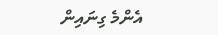އެންމެ ގިނައިން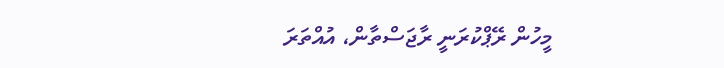މީހުން ރޭޕްކުރަނީ ރާޖަސްތާން، އުއްތަރަ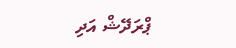ޕްރަދޭޝް އަދި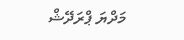މަދްޔަ ޕްރަދޭޝް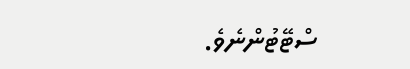ސްޓޭޓުންނެވެ.